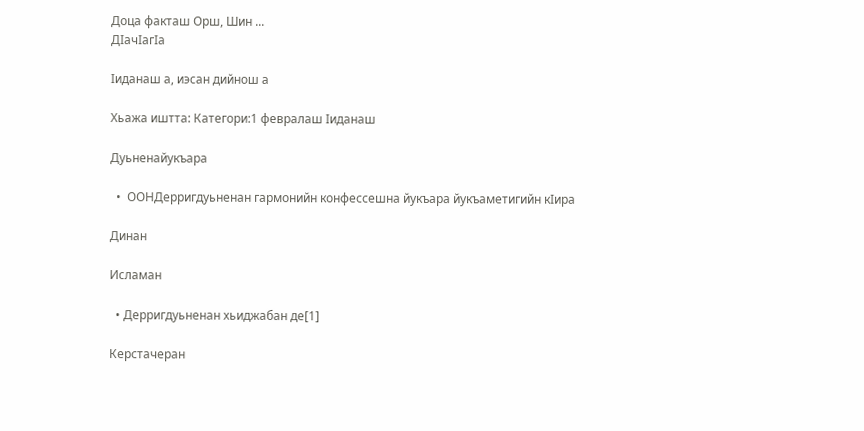Доца факташ Орш, Шин ...
ДӀачӀагӀа

Ӏиданаш а, иэсан дийнош а

Хьажа иштта: Категори:1 февралаш Ӏиданаш

Дуьненайукъара

  •  ООНДерригдуьненан гармонийн конфессешна йукъара йукъаметигийн кӀира

Динан

Исламан

  • Дерригдуьненан хьиджабан де[1]

Керстачеран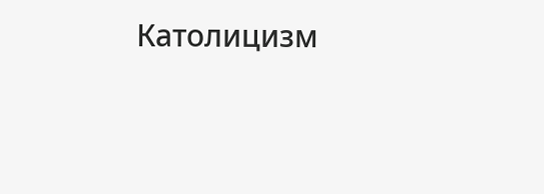Католицизм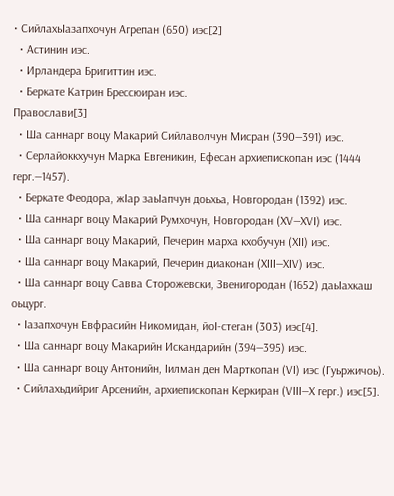• СийлахьӀазапхочун Агрепан (650) иэс[2]
  • Астинин иэс.
  • Ирландера Бригиттин иэс.
  • Беркате Катрин Брессюиран иэс.
Православи[3]
  • Ша саннарг воцу Макарий Сийлаволчун Мисран (390—391) иэс.
  • Серлайоккхучун Марка Евгеникин, Ефесан архиепископан иэс (1444 герг.—1457).
  • Беркате Феодора, жӀар заьӀапчун доьхьа, Новгородан (1392) иэс.
  • Ша саннарг воцу Макарий Румхочун, Новгородан (XV—XVI) иэс.
  • Ша саннарг воцу Макарий, Печерин марха кхобучун (XII) иэс.
  • Ша саннарг воцу Макарий, Печерин диаконан (XIII—XIV) иэс.
  • Ша саннарг воцу Савва Сторожевски, Звенигородан (1652) даьӀахкаш оьцург.
  • Ӏазапхочун Евфрасийн Никомидан, йоӀ-стеган (303) иэс[4].
  • Ша саннарг воцу Макарийн Искандарийн (394—395) иэс.
  • Ша саннарг воцу Антонийн, Ӏилман ден Марткопан (VI) иэс (Гуьржичоь).
  • Сийлахьдийриг Арсенийн, архиепископан Керкиран (VIII—X герг.) иэс[5].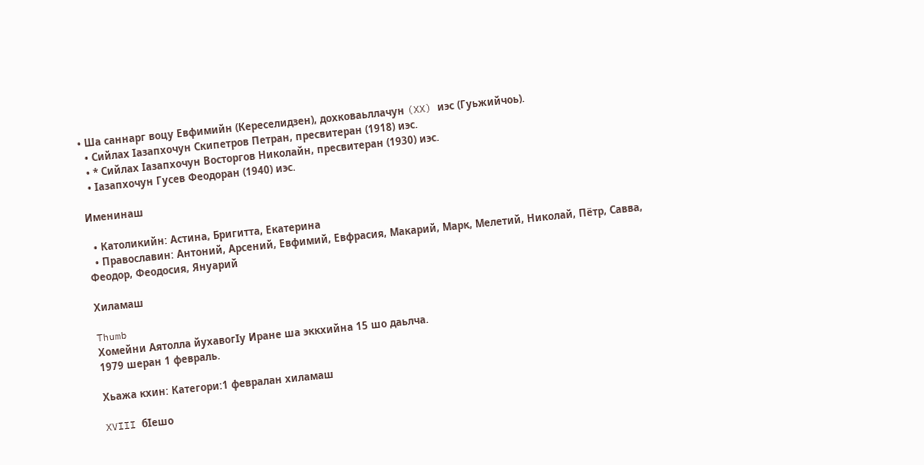• Ша саннарг воцу Евфимийн (Кереселидзен), дохковаьллачун (XX) иэс (Гуьжийчоь).
  • Сийлах Ӏазапхочун Скипетров Петран, пресвитеран (1918) иэс.
  • * Сийлах Ӏазапхочун Восторгов Николайн, пресвитеран (1930) иэс.
  • Ӏазапхочун Гусев Феодоран (1940) иэс.

Именинаш

  • Католикийн: Астина, Бригитта, Екатерина
  • Православин: Антоний, Арсений, Евфимий, Евфрасия, Макарий, Марк, Мелетий, Николай, Пётр, Савва, Феодор, Феодосия, Януарий

Хиламаш

Thumb
Хомейни Аятолла йухавогӀу Иране ша эккхийна 15 шо даьлча.
1979 шеран 1 февраль.

Хьажа кхин: Категори:1 февралан хиламаш

XVIII бӀешо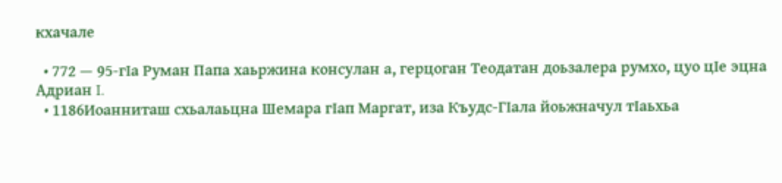кхачале

  • 772 — 95-гӀа Руман Папа хаьржина консулан а, герцоган Теодатан доьзалера румхо, цуо цӀе эцна Адриан I.
  • 1186Иоанниташ схьалаьцна Шемара гӀап Маргат, иза Къудс-ГӀала йоьжначул тӀаьхьа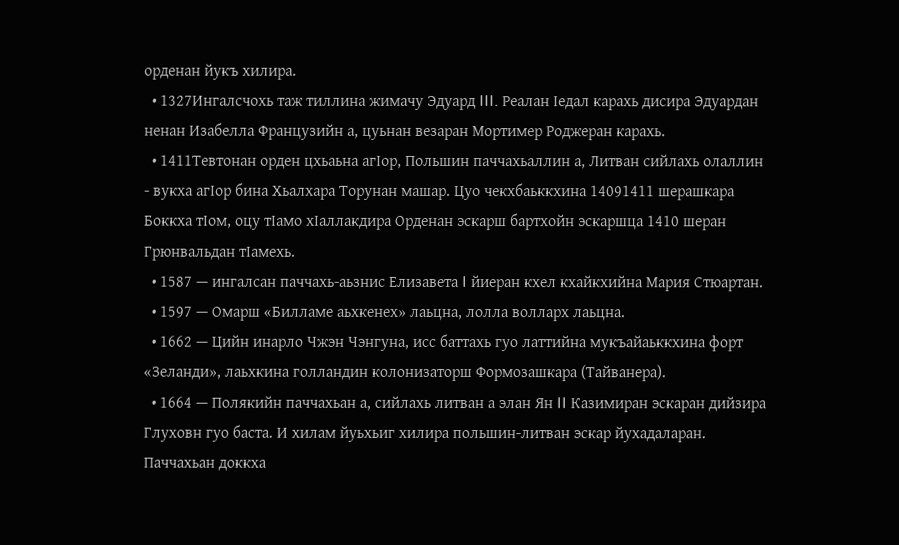орденан йукъ хилира.
  • 1327Ингалсчохь таж тиллина жимачу Эдуард III. Реалан Ӏедал карахь дисира Эдуардан ненан Изабелла Французийн а, цуьнан везаран Мортимер Роджеран карахь.
  • 1411Тевтонан орден цхьаьна агӀор, Польшин паччахьаллин а, Литван сийлахь олаллин - вукха агӀор бина Хьалхара Торунан машар. Цуо чекхбаьккхина 14091411 шерашкара Боккха тӀом, оцу тӀамо хӀаллакдира Орденан эскарш бартхойн эскаршца 1410 шеран Грюнвальдан тӀамехь.
  • 1587 — ингалсан паччахь-аьзнис Елизавета I йиеран кхел кхайкхийна Мария Стюартан.
  • 1597 — Омарш «Билламе аьхкенех» лаьцна, лолла волларх лаьцна.
  • 1662 — Цийн инарло Чжэн Чэнгуна, исс баттахь гуо латтийна мукъайаьккхина форт «Зеланди», лаьхкина голландин колонизаторш Формозашкара (Тайванера).
  • 1664 — Полякийн паччахьан а, сийлахь литван а элан Ян II Казимиран эскаран дийзира Глуховн гуо баста. И хилам йуьхьиг хилира польшин-литван эскар йухадаларан. Паччахьан доккха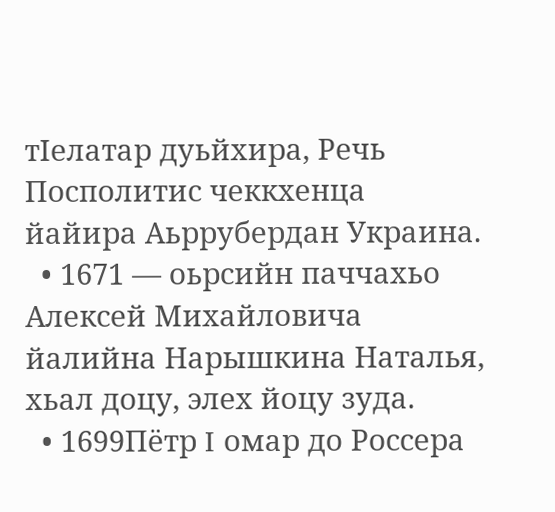тӀелатар дуьйхира, Речь Посполитис чеккхенца йайира Аьррубердан Украина.
  • 1671 — оьрсийн паччахьо Алексей Михайловича йалийна Нарышкина Наталья, хьал доцу, элех йоцу зуда.
  • 1699Пётр I омар до Россера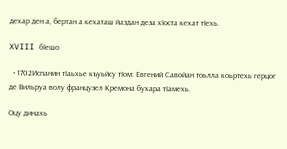дехар ден а, бертан а кехаташ йаздан деза хӀоста кехат тӀехь.

XVIII бӀешо

  • 1702Испанин тӀаьхье къуьйсу тӀом: Евгений Савойан тоьлла коьртехь герцог де Вильруа волу французел Кремона бухара тӀамехь.

Оцу динахь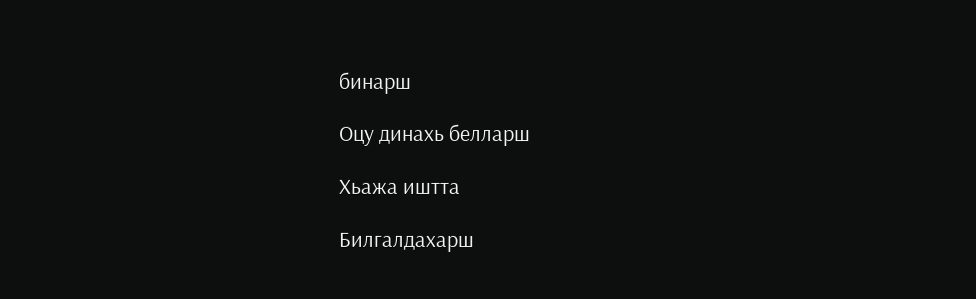бинарш

Оцу динахь белларш

Хьажа иштта

Билгалдахарш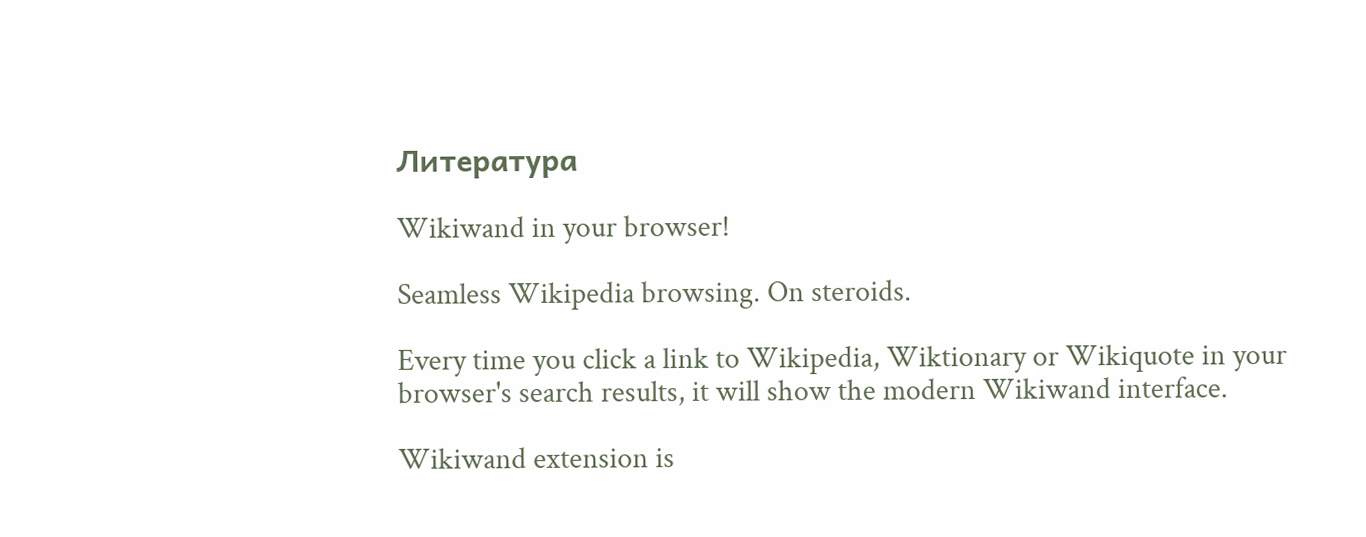Литература

Wikiwand in your browser!

Seamless Wikipedia browsing. On steroids.

Every time you click a link to Wikipedia, Wiktionary or Wikiquote in your browser's search results, it will show the modern Wikiwand interface.

Wikiwand extension is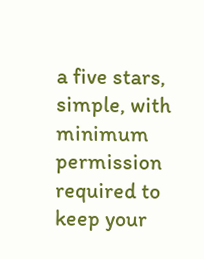a five stars, simple, with minimum permission required to keep your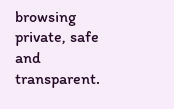browsing private, safe and transparent.